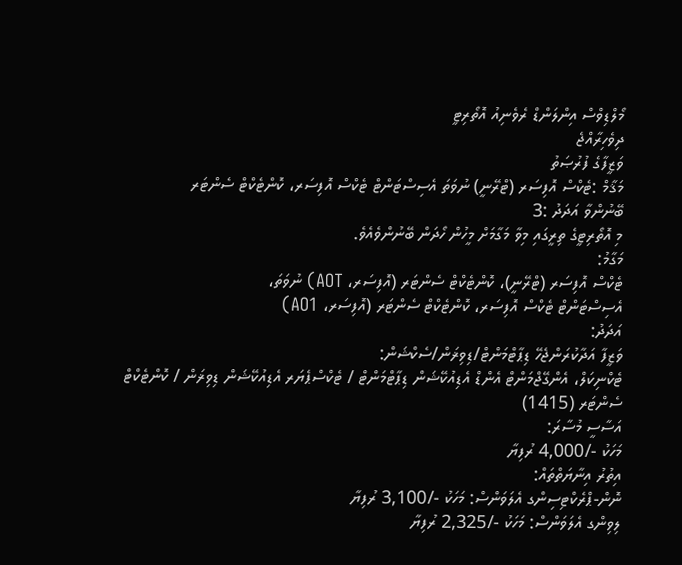މޯލްޑިވްސް އިންލަންޑް ރެވެނިއު އޮތޯރިޓީ
ދިވެހިރާއްޖެ
ވަޒީފާގެ ފުރުޞަތު
މަޤާމް :ޓެކްސް އޮފިސަރ (ޓްރޭނީ) ނުވަތަ އެސިސްޓަންޓް ޓެކްސް އޮފިސަރ، ކޮންޓެކްޓް ސެންޓަރ
ބޭނުންވާ އަދަދު :3
މި އޮތޯރިޓީގެ ތިރީގައި މިވާ މަގާމަށް މީހުން ހޯދަން ބޭނުންވެއެވެ.
މަގާމު:
ޓެކްސް އޮފިސަރ (ޓްރޭނީ)، ކޮންޓެކްޓް ސެންޓަރ (އޮފިސަރ، AOT) ނުވަތަ،
އެސިސްޓަންޓް ޓެކްސް އޮފިސަރ، ކޮންޓެކްޓް ސެންޓަރ (އޮފިސަރ، AO1)
އަދަދު:
ވަޒީފާ އަދާކުރަންޖެހޭ ޑިޕާޓްމަންޓް/ޑިވިޜަން/ސެކްޝަން:
ޓެކްނިކަލް، އެންގޭޖްމަންޓް އެންޑް އެޑިއުކޭޝަން ޑިޕާޓްމަންޓް / ޓެކްސްޕެޔަރ އެޑިއުކޭޝަން ޑިވިޜަން / ކޮންޓެކްޓް ސެންޓަރ (1415)
އަސާސީ މުސާރަ:
މަހަކު -/4,000 ރުފިޔާ
އިތުރު އިނާޔަތްތައް:
ނޮން-ޕްރެކްޓިސިންގ އެލަވަންސް: މަހަކު -/3,100 ރުފިޔާ
ލިވިންގ އެލަވަންސް: މަހަކު -/2,325 ރުފިޔާ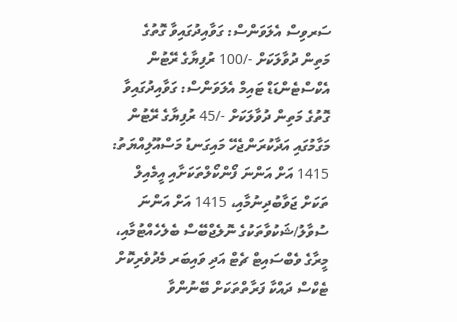ސަރވިސް އެލަވަންސް: ގަވާއިދުގައިވާ ގޮތުގެ މަތިން ދުވާލަކަށް -/100 ރުފިޔާގެ ރޭޓުން
އެކްސްޓެންޑަޑް ޓައިމް އެލަވަންސް: ގަވާއިދުގައިވާ ގޮތުގެ މަތިން ދުވާލަކަށް -/45 ރުފިޔާގެ ރޭޓުން
މަގާމުގައި އަދާކުރަންޖެހޭ މައިގަނޑު މަސްއޫލިއްޔަތު:
1415 އަށް އަންނަ ފޯންކޯލްތަކަށާއި އީމެއިލް ތަކަށް ޖަވާބުދިނުމާއި، 1415 އަށް އަންނަ ސުވާލު/ޝަކުވާތަކުގެ ނޮލެޖްބޭސް ބެލެހެއްޓުމާއި، މީރާގެ ވެބްސައިޓް ޗެޓް އަދި ވައިބަރ މެދުވެރިކޮށް ޓެކްސް ދައްކާ ފަރާތްތަކަށް ބޭނުންވާ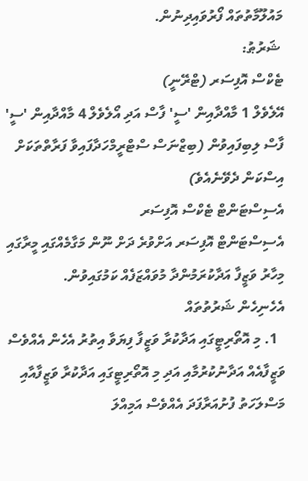މައުލޫމާތުތައް ފޯރުވައިދިނުން.
 ޝަރުޠު:
ޓެކްސް އޮފިސަރ (ޓްރޭނީ)
އޭލެވެލް 1 މާއްދާއިން 'ސީ' ފާސް އަދި އޯލެވެލް 4 މާއްދާއިން 'ސީ' ފާސް ލިބިފައިވުން (ބިޒްނަސް ސްޓްރީމްހަދާފައިވާ ފަރާތްތަކަށް އިސްކަން ދެވޭނެއެވެ)
އެސިސްޓަންޓް ޓެކްސް އޮފިސަރ
އެސިސްޓަންޓް އޮފިސަރ އަށްވުރެ ދަށް ނޫން މަގާމެއްގައި މީރާގައި މިހާރު ވަޒީފާ އަދާކުރަމުންދާ މުވައްޒަފެއް ކަމުގައިވުން.
އެހެނިހެން ޝަރުތުތައް
  1. މި އޮތޯރިޓީގައި އަދާކުރާ ވަޒީފާ ފިޔަވާ އިތުރު އެހެން އެއްވެސް ވަޒީފާއެއް އަދާނުކުރުމާއި އަދި މި އޮތޯރިޓީގައި އަދާކުރާ ވަޒީފާއާއި މަސްލަހަތު ފުށުއަރާފަދަ އެއްވެސް އަމިއްލަ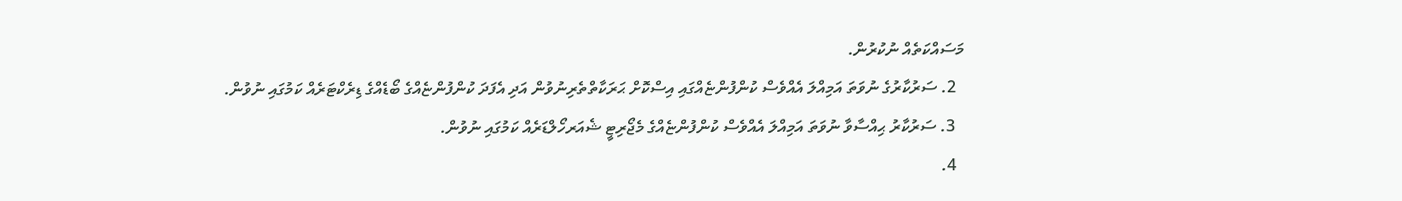މަސައްކަތެއް ނުކުރުން.
  2. ސަރުކާރުގެ ނުވަތަ އަމިއްލަ އެއްވެސް ކުންފުންޏެއްގައި އިސްކޮށް ޙަރަކާތްތެރިނުވުން އަދި އެފަދަ ކުންފުންޏެއްގެ ބޯޑެއްގެ ޑިރެކްޓަރެއް ކަމުގައި ނުވުން.
  3. ސަރުކާރު ޙިއްސާވާ ނުވަތަ އަމިއްލަ އެއްވެސް ކުންފުންޏެއްގެ މެޖޯރިޓީ ޝެއަރހޯލްޑަރެއް ކަމުގައި ނުވުން.
  4.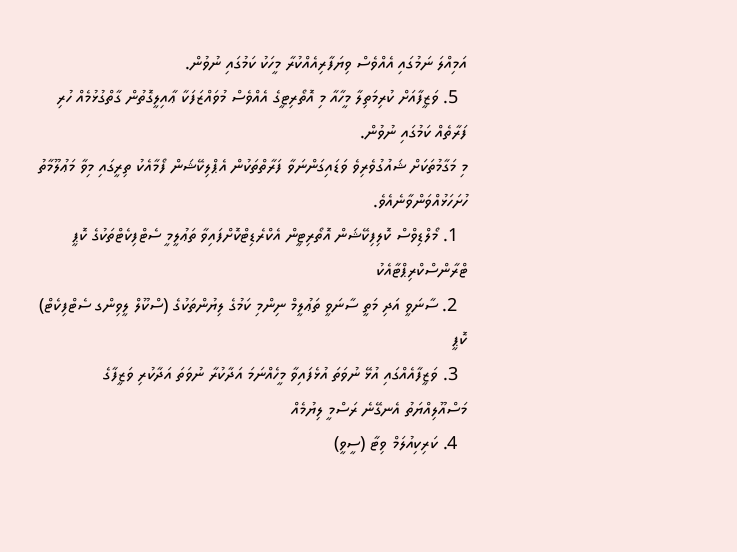އަމިއްލަ ނަމުގައި އެއްވެސް ވިޔަފާރިއެއްކުރާ މީހަކު ކަމުގައި ނުވުން.
  5. ވަޒީފާއަށް ކުރިމަތިލާ މީހާއާ މި އޮތޯރިޓީގެ އެއްވެސް މުވައްޒަފަކާ ޢާއިލީގޮތުން ގާތްގުޅުމެއް ހުރި ފަރާތެއް ކަމުގައި ނުވުން.
މި މަގާމުތަކަށް ޝައުގުވެރިވެ ވަޑައިގަންނަވާ ފަރާތްތަކުން އެޕްލިކޭޝަން ފޯމާއެކު ތިރީގައި މިވާ މަޢުލޫމާތު ހުށަހަޅުއްވަންވާނެއެވެ.
  1. މޯލްޑިވްސް ކޮލިފިކޭޝަން އޮތޯރިޓީން އެކްރެޑިޓްކޮށްފައިވާ ތަޢުލީމީ ސެޓްފިކެޓްތަކުގެ ކޮޕީ ޓްރާންސްކްރިޕްޓާއެކު
  2. ސާނަވީ އަދި މަތީ ސާނަވީ ތަޢުލީމް ނިންމި ކަމުގެ ލިޔުންތަކުގެ (ސްކޫލް ލީވިންގ ސެޓްފިކެޓް) ކޮޕީ
  3. ވަޒީފާއެއްގައި އުޅޭ ނުވަތަ އުޅެފައިވާ މީހެއްނަމަ އަދާކުރާ ނުވަތަ އަދާކުރި ވަޒީފާގެ މަސްއޫލިއްޔަތު އެނގޭނެ ރަސްމީ ލިޔުމެއް
  4. ކަރިކިއުލަމް ވިޓާ (ސީވީ)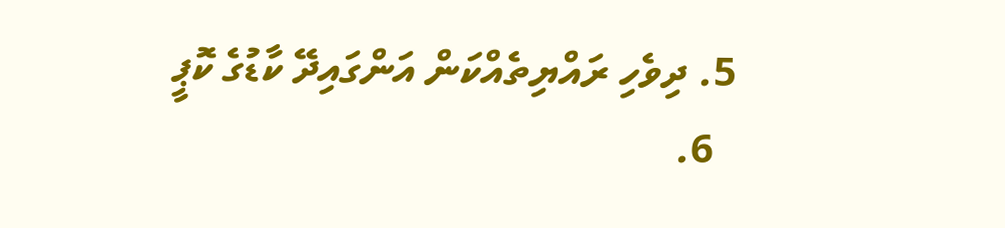5. ދިވެހި ރައްޔިތެއްކަން އަންގައިދޭ ކާޑުގެ ކޮޕީ
  6.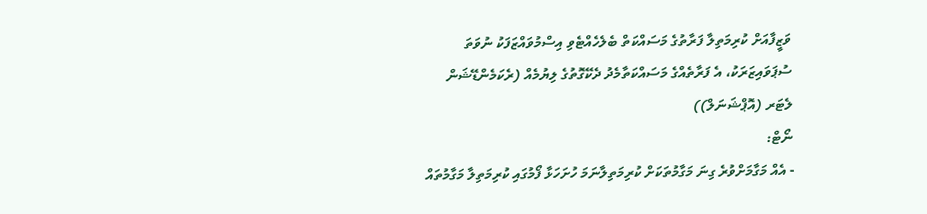ވަޒީފާއަށް ކުރިމަތިލާ ފަރާތުގެ މަސައްކަތް ބެލެހެއްޓެވި އިސްމުވައްޒަފަކު ނުވަތަ ސުޕަވައިޒަރަކު، އެ ފަރާތެއްގެ މަސައްކަތާމެދު ދެކޭގޮތުގެ ލިޔުމެއް (ރެކަމެންޑޭޝަން ލެޓަރ (އޮޕްޝަނަލް))
ނޯޓް:
- އެއް މަގާމަށްވުރެ ގިނަ މަގާމުތަކަށް ކުރިމަތިލާނަމަ ހުށަހަޅާ ފޯމުގައި ކުރިމަތިލާ މަގާމުތައް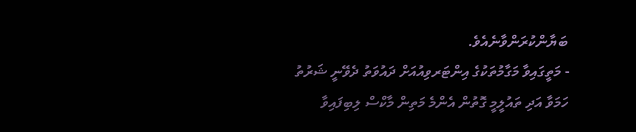ބަޔާންކުރަންވާނެއެވެ.
- މަތީގައިވާ މަގާމުތަކުގެ އިންޓަރވިއުއަށް ދައުވަތު ދެވޭނީ ޝަރުތު ހަމަވާ އަދި ތައުލީމީ ގޮތުން އެންމެ މަތިން މާކްސް ލިބިފައިވާ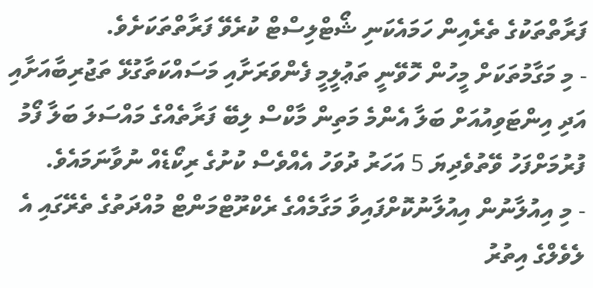ފަރާތްތަކުގެ ތެރެއިން ހަމައެކަނި ޝޯޓްލިސްޓް ކުރެވޭ ފަރާތްތަކަށެވެ.
- މި މަގާމުތަކަށް މީހުން ހޮވޭނީ ތަޢުލީމީ ފެންވަރަށާއި މަސައްކަތާގުޅޭ ތަޖުރިބާއަށާއި އަދި އިންޓަވިއުއަށް ބަލާ އެންމެ މަތިން މާކްސް ލިބޭ ފަރާތެއްގެ މައްސަލަ ބަލާ ފޯމު ފުރުމަށްފަހު ވޭތުވެދިޔަ 5 އަހަރު ދުވަހު އެއްވެސް ކުށުގެ ރިކޯޑެއް ނުވާނަމައެވެ.
- މި އިއުލާނުން އިއުލާނުކޮށްފައިވާ މަގާމެއްގެ ރެކްރޫޓްމަންޓް މުއްދަތުގެ ތެރޭގައި އެ ލެވެލްގެ އިތުރު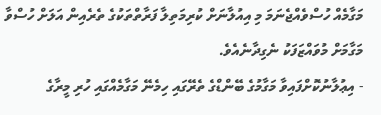މަގާމެއް ހުސްވެއްޖެނަމަ މި އިއުލާނަށް ކުރިމަތިލާ ފަރާތްތަކުގެ ތެރެއިން އަލަށް ހުސްވާ މަގާމަށް މުވައްޒަފަކު ނެގިދާނެއެވެ.
- އިޢުލާނުކޮށްފައިވާ މަގާމުގެ ބޭންޑްގެ ތެރޭގައި ހިމެނޭ މަގާމެއްގައި ހުރި މީރާގެ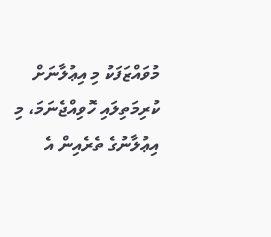މުވައްޒަފަކު މި އިޢުލާނަށް ކުރިމަތިލައި ހޮވިއްޖެނަމަ، މި އިޢުލާނުގެ ތެރެއިން އެ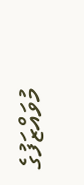މުވައްޒަފުގެ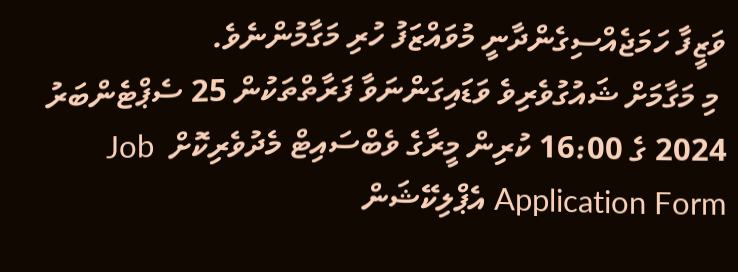ވަޒީފާ ހަމަޖެއްސިގެންދާނީ މުވައްޒަފު ހުރި މަގާމުންނެވެ.
 މި މަގާމަށް ޝައުގުވެރިވެ ވަޑައިގަންނަވާ ފަރާތްތަކުން 25 ސެޕްޓެންބަރު 2024 ގެ 16:00 ކުރިން މީރާގެ ވެބްސައިޓް މެދުވެރިކޮށް  Job Application Form އެޕްލިކޭޝަން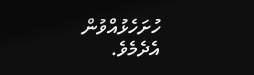ހުށަހެޅުއްވުން އެދެމެވެ.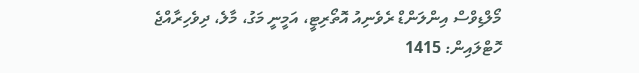މޯލްޑިވްސް އިންލަންޑް ރެވެނިއު އޮތޯރިޓީ، އަމީނީ މަގު، މާލެ، ދިވެހިރާއްޖެ
ހޮޓްލައިން: 1415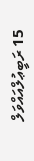15 ރަބީޢުލްއައްވަލް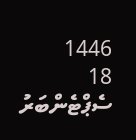1446
18 ސެޕްޓެންބަރު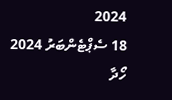2024
18 ސެޕްޓެންބަރު 2024
ހޯދާ